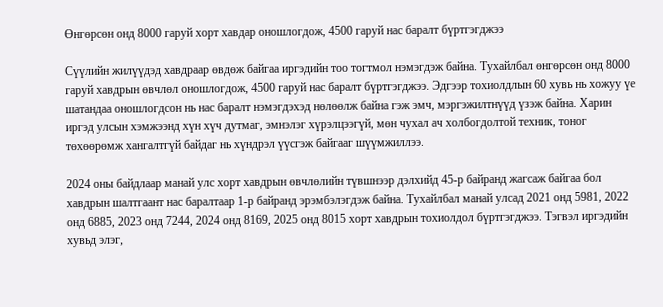Өнгөрсөн онд 8000 гаруй хорт хавдар оношлогдож, 4500 гаруй нас баралт бүртгэгджээ

Сүүлийн жилүүдэд хавдраар өвдөж байгаа иргэдийн тоо тогтмол нэмэгдэж байна. Тухайлбал өнгөрсөн онд 8000 гаруй хавдрын өвчлөл оношлогдож, 4500 гаруй нас баралт бүртгэгджээ. Эдгээр тохиолдлын 60 хувь нь хожуу үе шатандаа оношлогдсон нь нас баралт нэмэгдэхэд нөлөөлж байна гэж эмч, мэргэжилтнүүд үзэж байна. Харин иргэд улсын хэмжээнд хүн хүч дутмаг, эмнэлэг хүрэлцээгүй, мөн чухал ач холбогдолтой техник, тоног төхөөрөмж хангалтгүй байдаг нь хүндрэл үүсгэж байгааг шүүмжиллээ.

2024 оны байдлаар манай улс хорт хавдрын өвчлөлийн түвшнээр дэлхийд 45-р байранд жагсаж байгаа бол хавдрын шалтгаант нас баралтаар 1-р байранд эрэмбэлэгдэж байна. Тухайлбал манай улсад 2021 онд 5981, 2022 онд 6885, 2023 онд 7244, 2024 онд 8169, 2025 онд 8015 хорт хавдрын тохиолдол бүртгэгджээ. Тэгвэл иргэдийн хувьд элэг,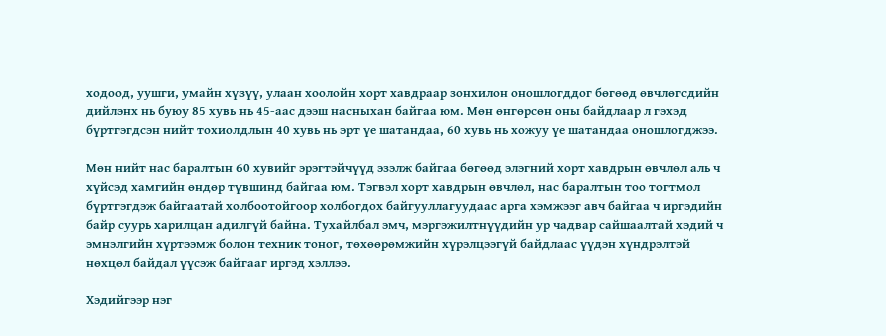ходоод, уушги, умайн хүзүү, улаан хоолойн хорт хавдраар зонхилон оношлогддог бөгөөд өвчлөгсдийн дийлэнх нь буюу 85 хувь нь 45-аас дээш насныхан байгаа юм. Мөн өнгөрсөн оны байдлаар л гэхэд бүртгэгдсэн нийт тохиолдлын 40 хувь нь эрт үе шатандаа, 60 хувь нь хожуу үе шатандаа оношлогджээ.

Мөн нийт нас баралтын 60 хувийг эрэгтэйчүүд эзэлж байгаа бөгөөд элэгний хорт хавдрын өвчлөл аль ч хүйсэд хамгийн өндөр түвшинд байгаа юм. Тэгвэл хорт хавдрын өвчлөл, нас баралтын тоо тогтмол бүртгэгдэж байгаатай холбоотойгоор холбогдох байгууллагуудаас арга хэмжээг авч байгаа ч иргэдийн байр суурь харилцан адилгүй байна. Тухайлбал эмч, мэргэжилтнүүдийн ур чадвар сайшаалтай хэдий ч эмнэлгийн хүртээмж болон техник тоног, төхөөрөмжийн хүрэлцээгүй байдлаас үүдэн хүндрэлтэй нөхцөл байдал үүсэж байгааг иргэд хэллээ.

Хэдийгээр нэг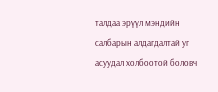талдаа эрүүл мэндийн салбарын алдагдалтай уг асуудал холбоотой боловч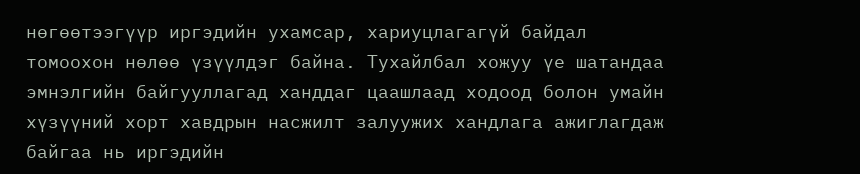нөгөөтээгүүр иргэдийн ухамсар, хариуцлагагүй байдал томоохон нөлөө үзүүлдэг байна. Тухайлбал хожуу үе шатандаа эмнэлгийн байгууллагад ханддаг цаашлаад ходоод болон умайн хүзүүний хорт хавдрын насжилт залуужих хандлага ажиглагдаж байгаа нь иргэдийн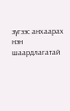зүгээс анхаарах нэн шаардлагатай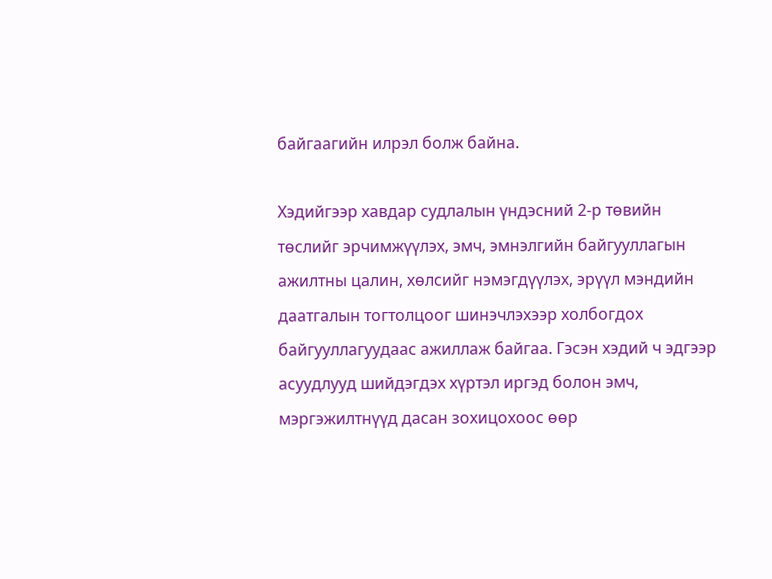байгаагийн илрэл болж байна.

Хэдийгээр хавдар судлалын үндэсний 2-р төвийн төслийг эрчимжүүлэх, эмч, эмнэлгийн байгууллагын ажилтны цалин, хөлсийг нэмэгдүүлэх, эрүүл мэндийн даатгалын тогтолцоог шинэчлэхээр холбогдох байгууллагуудаас ажиллаж байгаа. Гэсэн хэдий ч эдгээр асуудлууд шийдэгдэх хүртэл иргэд болон эмч, мэргэжилтнүүд дасан зохицохоос өөр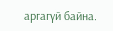аргагүй байна.